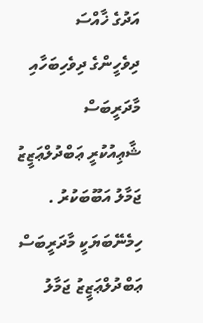އަދުގެ ޚާއްސަ
ދިވެހީންގެ ދިވެހިބަހާއި މާދަރީބަސް
ޝާޢިއުކުރީ ޢަބްދުލްޢަޒީޒު ޖަމާލު އަބޫބަކުރު . ހިމެނޭބަޔަކީ މާދަރީބަސް
ޢަބްދުލްޢަޒީޒު ޖަމާލު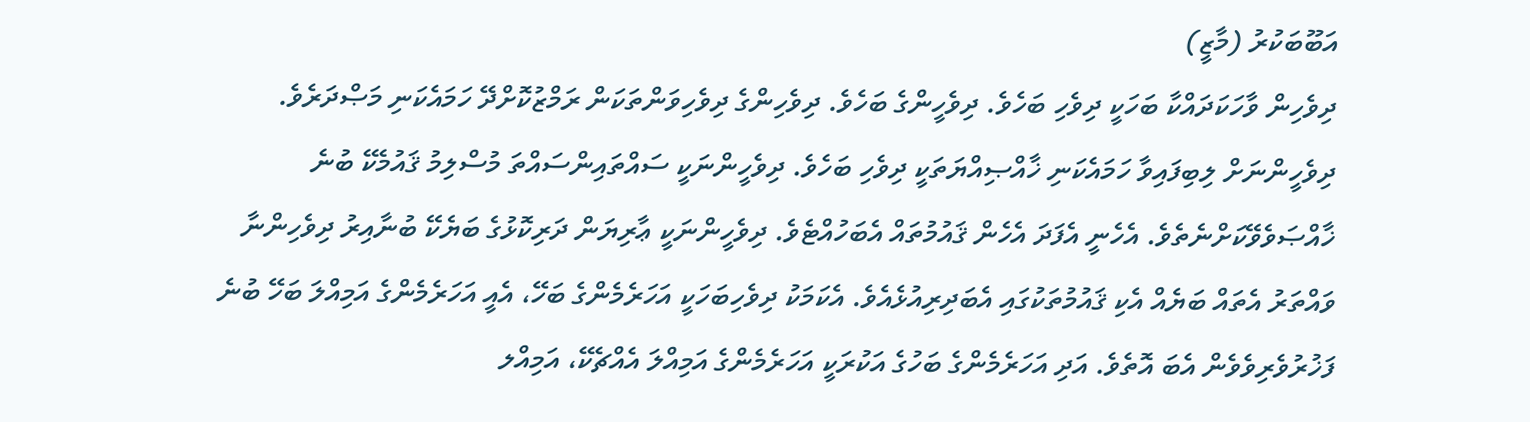އަބޫބަކުރު (މާޒީ)
ދިވެހިން ވާހަކަދައްކާ ބަހަކީ ދިވެހި ބަހެވެ. ދިވެހީންގެ ބަހެވެ. ދިވެހިންގެ ދިވެހިވަންތަކަން ރަމްޒުކޮށްދޭ ހަމައެކަނި މަޞްދަރެވެ. ދިވެހީންނަށް ލިބިފައިވާ ހަމައެކަނި ޚާއްޞިއްޔަތަކީ ދިވެހި ބަހެވެ. ދިވެހީންނަކީ ސައްތައިންސައްތަ މުސްލިމު ޤައުމެކޭ ބުނެ ޚާއްޞަވެވޭކަށްނެތެވެ. އެހެނީ އެފަދަ އެހެން ޤައުމުތައް އެބަހުއްޓެވެ. ދިވެހީންނަކީ ޢާރިޔަން ދަރިކޮޅުގެ ބަޔެކޭ ބުނާއިރު ދިވެހިންނާ ވައްތަރު އެތައް ބަޔެއް އެކި ޤައުމުތަކުގައި އެބަދިރިއުޅެއެވެ. އެކަމަކު ދިވެހިބަހަކީ އަހަރެމެންގެ ބަހޭ، އެއީ އަހަރެމެންގެ އަމިއްލަ ބަހޭ ބުނެ ފަޚުރުވެރިވެވެން އެބަ އޮތެވެ. އަދި އަހަރެމެންގެ ބަހުގެ އަކުރަކީ އަހަރެމެންގެ އަމިއްލަ އެއްޗެކޭ، އަމިއްލ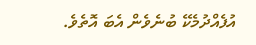އުފެއްދުމެކޭ ބުނެވެން އެބަ އޮތެވެ.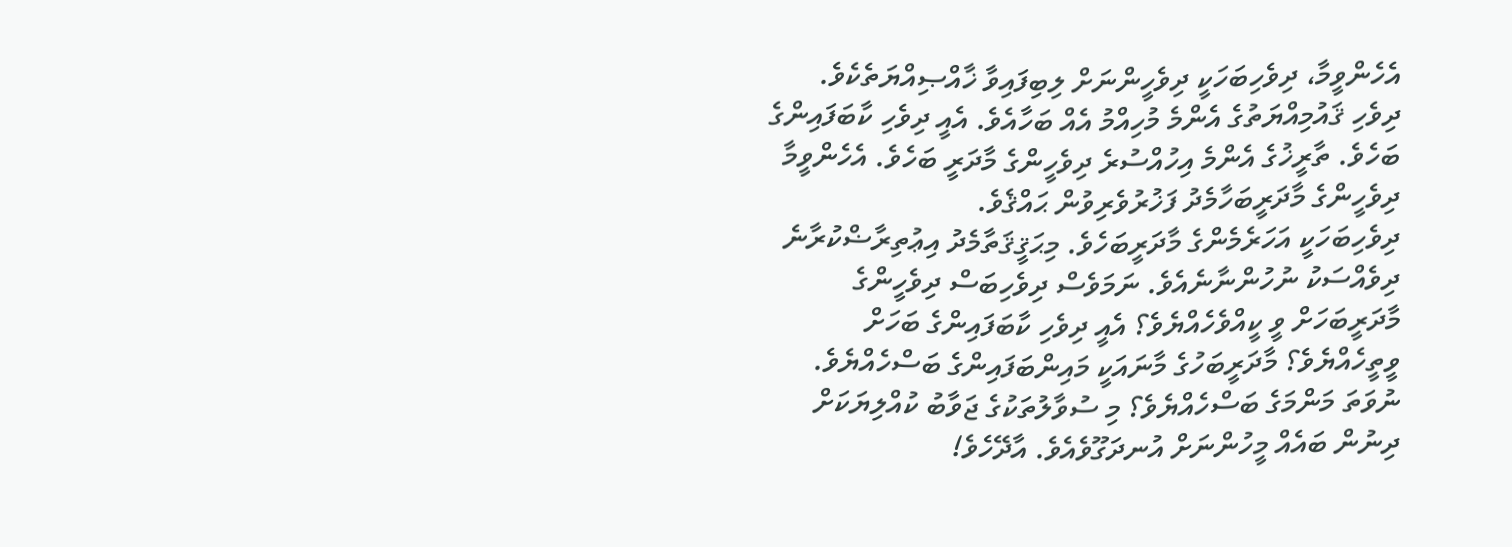އެހެންވީމާ، ދިވެހިބަހަކީ ދިވެހީންނަށް ލިބިފައިވާ ޚާއްޞިއްޔަތެކެވެ. ދިވެހި ޤައުމިއްޔަތުގެ އެންމެ މުހިއްމު އެއް ބަހާއެވެ. އެއީ ދިވެހި ކާބަފައިންގެ ބަހެވެ. ތާރީޚުގެ އެންމެ އިހުއްސުރެ ދިވެހީންގެ މާދަރީ ބަހެވެ. އެހެންވީމާ ދިވެހީންގެ މާދަރީބަހާމެދު ފަޚުރުވެރިވުން ޙައްޤެވެ.
ދިވެހިބަހަކީ އަހަރެމެންގެ މާދަރީބަހެވެ. މިޙަޤީޤަތާމެދު އިޢުތިރާޟްކުރާނެ ދިވެއްސަކު ނުހުންނާނެއެވެ. ނަމަވެސް ދިވެހިބަސް ދިވެހީންގެ މާދަރީބަހަށް ވީ ކީއްވެހެއްޔެވެ؟ އެއީ ދިވެހި ކާބަފައިންގެ ބަހަށް ވީތީހެއްޔެވެ؟ މާދަރީބަހުގެ މާނައަކީ މައިންބަފައިންގެ ބަސްހެއްޔެވެ. ނުވަތަ މަންމަގެ ބަސްހެއްޔެވެ؟ މި ސުވާލުތަކުގެ ޖަވާބު ކުއްލިޔަކަށް ދިނުން ބައެއް މީހުންނަށް އުނދަގޫވެއެވެ. އާދޭހެވެ!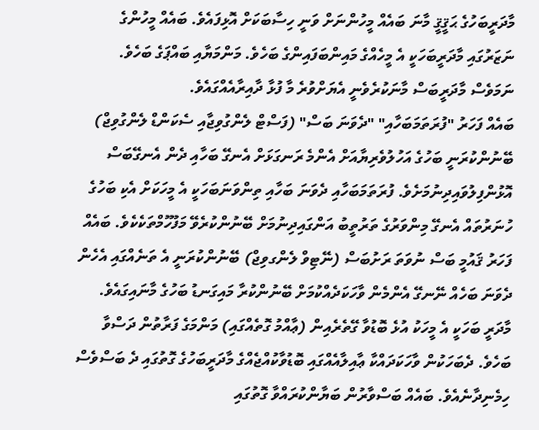މާދަރީބަހުގެ ޙަޤީޤީ މާނަ ބައެއް މީހުންނަށް ވަނީ ހިސާބަކަށް އޮޅިފައެވެ. ބައެއް މީހުންގެ ނަޒަރުގައި މާދަރީބަހަކީ އެ މީހެއްގެ މައިންބަފައިންގެ ބަހެވެ. މަންމަޔާއި ބައްޕަގެ ބަހެވެ. ނަމަވެސް މާދަރީބަސް މާނަކުރެވެނީ އެޔަށްވުރެ މާ ފުޅާ ދާއިރާއެއްގައެވެ.
ބައެއް ފަހަރު "ފުރަތަމަބަހާއި" "ދެވަނަ ބަސް" (ފަސްޓް ލެންގުވިޖާއި ސެކަންޑް ލެންގުވިޖް) ބޭނުންކުރަނީ ބަހުގެ އަހުލުވެރިޔާއަށް އެންމެ ރަނގަޅަށް އެނގޭ ބަހާއި ދެން އެނގޭބަސް އޮޅުންފިލުވައިދިނުމަށެވެ. ފުރަތަމަބަހާއި ދެވަނަ ބަހާއި ތިންވަނަބަހަކީ އެ މީހަކަށް އެކި ބަހުގެ ހުނަރުތައް އެނގޭ މިންވަރުގެ ތަރުތީބު އަންގައިދިނުމަށް ބޭނުންކުރެވޭ މަފުހޫމްތަކެކެވެ. ބައެއް ފަހަރު ޤައުމީ ބަސް ނުވަތަ ރަށުބަސް (ނޭޓިވް ލެންގވިޖް) ބޭނުންކުރަނީ އެ ތަނެއްގައި އެހެން ދެވަނަ ބަހެއް ނޭނގޭ އެންމެން ވާހަކަދެއްކުމަށް ބޭނުންކުރާ މައިގަނޑު ބަހުގެ މާނައިގައެވެ.
މާދަރީ ބަހަކީ އެ މީހަކު އުޅެ ބޮޑުވާ ގޭތެރެއިން (ޢާއްމު ގޮތެއްގައި) މަންމަގެ ފަރާތުން ދަސްވާ ބަހެވެ. ދެބަހަކުން ވާހަކަދައްކާ ޢާއިލާއެއްގައި ބޮޑުވާކުއްޖެއްގެ މާދަރީބަހުގެ ގޮތުގައި ދެ ބަސްވެސް ހިމެނިދާނެއެވެ. ބައެއް ބަސްވާރުން ބަޔާންކުރައްވާ ގޮތުގައި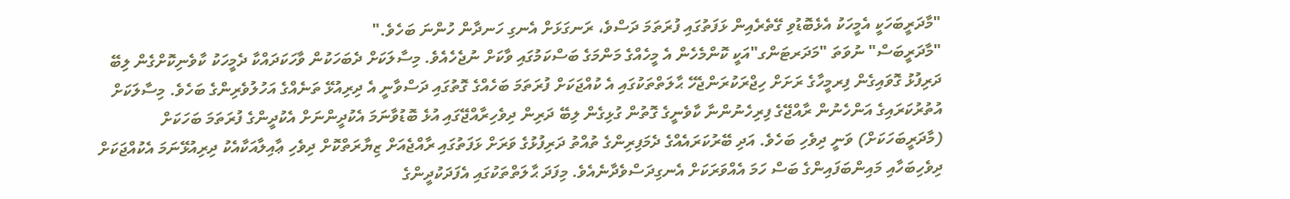"މާދަރީބަހަކީ އެމީހަކު އެޅެބޮޑުވި ގޭތެރެއިން ޅަފަތުގައި ފުރަތަމަ ދަސްވެ، ރަނގަޅަށް އެނގި ހަނދާން ހުންނަ ބަހެވެ."
"މާދަރީބަސް" ނުވަތަ "މަދަރޓަންގ"އަކީ ކޮންމެހެން އެ މީހެއްގެ މަންމަގެ ބަސްކަމުގައި ވާކަށް ނުޖެހެއެވެ. މިސާލަކަށް ދެބަހަކުން ވާހަކަދައްކާ ދެމީހަކު ކާވެނިކޮށްގެން ލިބޭ ދަރިފުޅު ގޮވައިގެން ފިރމީހާގެ ރަށަށް ހިޖްރަކުރަންޖެހޭ ޙާލަތްތަކުގައި އެ ކުއްޖަކަށް ފުރަތަމަ ބަހެއްގެ ގޮތުގައި ދަސްވާނީ އެ ދިރިއުޅޭ ތަނެއްގެ އަހުލުވެރިންގެ ބަހެވެ. މިސާލަކަށް އުތުރުކަރައިގެ އަންހެނުން ރާއްޖޭގެ ފިރިހެނުންނާ ކާވެނީގެ ގޮތުން ގުޅިގެން ލިބޭ ދަރިން ދިވެހިރާއްޖޭގައި އުޅެ ބޮޑުވާނަމަ އެކުދީންނަށް އެކުދީންގެ ފުރަތަމަ ބަހަކަށް (މާދަރީބަހަކަށް) ވަނީ ދިވެހި ބަހެވެ. އަދި ބޭރުކަރައެއްގެ ދެމަފިރިންގެ ތުއްތު ދަރިފުޅުގެ ވަރަށް ޅަފަތުގައި ރާއްޖެއަށް ޒިޔާރަތްކޮށް ދިވެހި ޢާއިލާއަކާއެކު ދިރިއުޅޭނަމަ އެކުއްޖަކަށް ދިވެހިބަހާއި މައިންބަފައިންގެ ބަސް ހަމަ އެއްވަރަކަށް އެނގިދަސްވެދާނެއެވެ. މިފަދަ ޙާލަތްތަކުގައި އެފަދަކުދީންގެ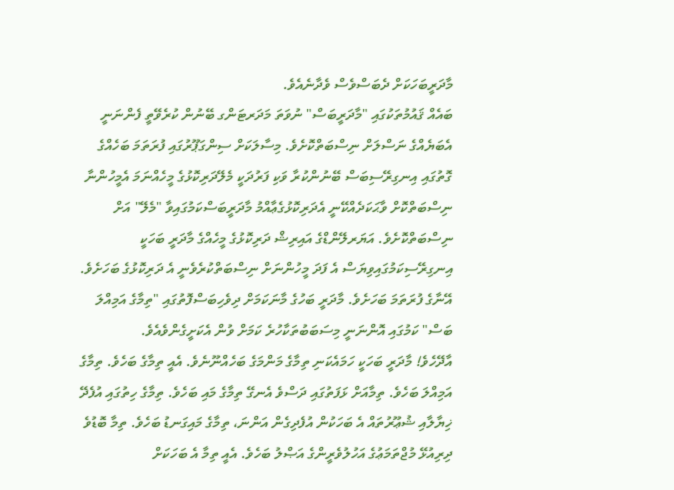މާދަރީބަހަކަށް ދެބަސްވެސް ވެދާނެއެވެ.
ބައެއް ޤައުމުތަކުގައި "މާދަރީބަސް" ނުވަތަ މަދަރޓަންގ ބޭނުން ކުރެވޭތީ ފެންނަނީ އެބަޔެއްގެ ނަސްލަށް ނިސްބަތްކޮށެވެ. މިސާލަކަށް ސިންގަޕޫރުގައި ފުރަތަމަ ބަހެއްގެ ގޮތުގައި އިނގިރޭސިބަސް ބޭނުންކުރާ ވަކި ފަރުދަކީ މެލޭދަރިކޮޅުގެ މީހެއްނަމަ އެމީހުންނާ ނިސްބަތްކޮށް ވާޙަކަދެއްކޭނީ އެދަރިކޮޅުގެޢާއްމު މާދަރީބަސްކަމުގައިވާ "މެލޭ" އަށް ނިސްބަތްކޮށެވެ. އަޔަރލޭންޑްގެ އައިރިޝް ދަރިކޮޅުގެ މީހެއްގެ މާދަރީ ބަހަކީ އިނގިރޭސިކަމުގައިވިޔަސް އެ ފަދަ މީހުންނަށް ނިސްބަތްކުރެވެނީ އެ ދަރިކޮޅުގެ ބަހަށެވެ. އޭނާގެ ފުރަތަމަ ބަހަށެވެ. މާދަރީ ބަހުގެ މާނަކަމަށް ދިވެހިބަސްފޮތުގައި "ތިމާގެ އަމިއްލަ ބަސް" ކަމުގައި އޮންނަނީ މިސަބަބުތަކާހުރެ ކަމަށް ވުން އެކަށީގެންވެއެވެ.
އާދޭހެވެ! މާދަރީ ބަހަކީ ހަމައެކަނި ތިމާގެ މަންމަގެ ބަހެއްނޫނެވެ. އެއީ ތިމާގެ ބަހެވެ. ތިމާގެ އަމިއްލަ ބަހެވެ. ތިމާއަށް ޅަފަތުގައި ދަސްވެ އެނގޭ ތިމާގެ މައި ބަހެވެ. ތިމާގެ ހިތުގައި އުފެދޭ ޚިޔާލާއި ޝުޢޫރުތައް އެ ބަހަކުން އުފެދިގެން އަންނަ، ތިމާގެ މައިގަނޑު ބަހެވެ. ތިމާ ބޮޑުވެ ދިރިއުޅޭ މުޖްތަމަޢުގެ އަހުލުވެރީންގެ އަޞްލު ބަހެވެ. އެއީ ތިމާ އެ ބަހަކަށް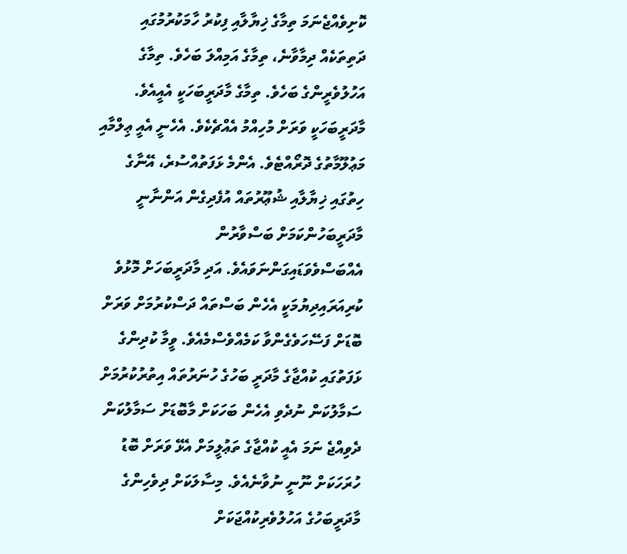ކޮށިވެއްޖެނަމަ ތިމާގެ ޚިޔާލާއި ފިކުރު ހާމަކުރުމުގައި ދަތިތަކެއް ދިމާވާނެ، ތިމާގެ އަމިއްލަ ބަހެވެ. ތިމާގެ އަހުލުވެރީންގެ ބަހެވެ. ތިމާގެ މާދަރީބަހަކީ އެއީއެވެ.
މާދަރީބަހަކީ ވަރަށް މުހިއްމު އެއްޗެކެވެ. އެހެނީ އެއީ ޢިލްމާއި މަޢުލޫމާތުގެ ދޮރޯއްޓެވެ. އެންމެ ޅަފަތުއްސުރެ، އޭނާގެ ހިތުގައި ޚިޔާލާއި ޝުޢޫރުތައް އުފެދިގެން އަންނާނީ މާދަރީބަހުންކަމަށް ބަސްވާރުން އެއްބަސްވެވަޑައިގަންނަވައެވެ. އަދި މާދަރީބަހަށް މޮޅުވެ ކުރިއަރައިދިޔުމަކީ އެހެން ބަސްތައް ދަސްކުރުމަށް ވަރަށް ބޮޑަށް ފަސޭހަވެގެންވާ ކަމެއްވެސްމެއެވެ. ވީމާ ކުދިންގެ ޅަފަތުގައި ކުއްޖާގެ މާދަރީ ބަހުގެ ހުނަރުތައް އިތުރުކުރުމަށް ސަމާލުކަން ނުދެވި އެހެން ބަހަކަށް މާބޮޑަށް ސަމާލުކަން ދެވިއްޖެ ނަމަ އެއީ ކުއްޖާގެ ތަޢުލީމަށް އެޅޭ ވަރަށް ބޮޑު ހުރަހަކަށް ނޫނީ ނުވާނެއެވެ. މިސާލަކަށް ދިވެހިންގެ މާދަރީބަހުގެ އަހުލުވެރިކުއްޖަކަށް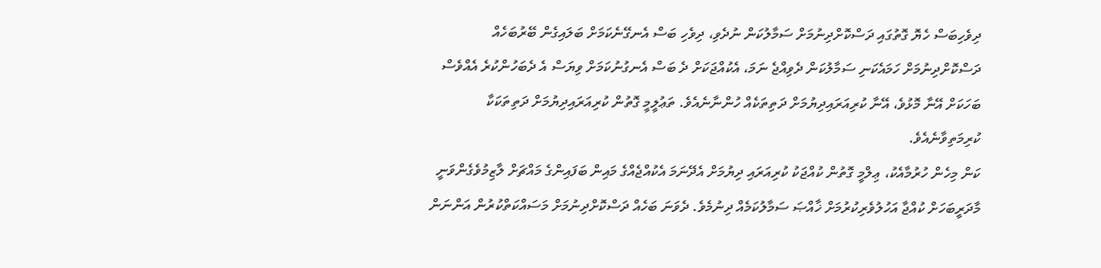ދިވެހިބަސް ހެޔޮ ގޮތުގައި ދަސްކޮށްދިނުމަށް ސަމާލުކަން ނުދެވި، ދިވެހި ބަސް އެނގޭނެކަމަށް ބަލައިގެން ބޭރުބަހެއް ދަސްކޮށްދިނުމަށް ހަމައެކަނި ސަމާލުކަން ދެވިއްޖެ ނަމަ، އެކުއްޖަކަށް ދެ ބަސް އެނގުނުކަމަށް ވިޔަސް އެ ދެބަހުންކުރެ އެއްވެސް ބަހަކަށް އޭނާ މޮޅުވެ، އޭނާ ކުރިއަރައިދިޔުމަށް ދަތިތަކެއް ހުންނާނެއެވެ. ތަޢުލީމީ ގޮތުން ކުރިއަރައިދިޔުމަށް ދަތިތަކަކާ ކުރިމަތިވާނެއެވެ.
ކަން މިހެން ހުރުމާއެކު، ޢިލްމީ ގޮތުން ކުއްޖަކު ކުރިއަރައި ދިޔުމަށް އެދޭނަމަ އެކުއްޖެއްގެ މައިން ބަފައިންގެ މައްޗަށް ލާޒިމުވެގެންވަނީ މާދަރީބަހަށް ކުއްޖާ އަހުލުވެރިކުރުމަށް ޚާއްޞަ ސަމާލުކަމެއް ދިނުމެވެ. ދެވަނަ ބަހެއް ދަސްކޮށްދިނުމަށް މަސައްކަތްކުރުން އަންނަން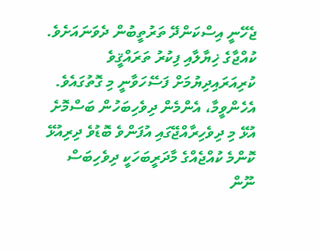ޖެހޭނީ އިސްކަންދޭ ތަރުތީބުން ދެވަނައަށެވެ. ކުއްޖާގެ ޚިޔާލާއި ފިކުރު ތަރައްޤީވެ ކުރިއަރައިދިޔުމަށް ފަސޭހަވާނީ މި ގޮތުގައެވެ. އެހެންވީމާ، އެންމެން ދިވެހިބަހުން ބަސްމޮށެ އުޅޭ މި ދިވެހިރާއްޖޭގައި އުފަންވެ ބޮޑުވެ ދިރިއުޅޭ ކޮންމެ ކުއްޖެއްގެ މާދަރީބަހަކީ ދިވެހިބަސް ނޫން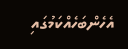އެހެންބަހެއްކަމުގައި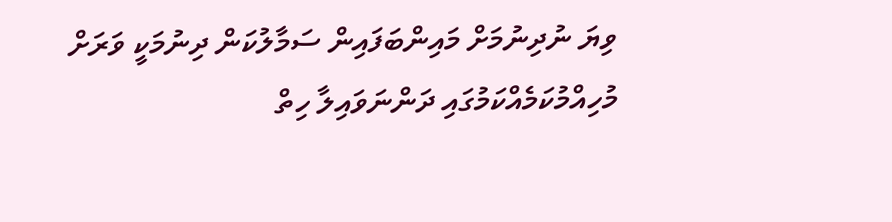ވިޔަ ނުދިނުމަށް މައިންބަފައިން ސަމާލުކަން ދިނުމަކީ ވަރަށް މުހިއްމުކަމެއްކަމުގައި ދަންނަވައިލާ ހިތް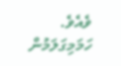ވެއެވެ.
ހަމަމިގަލަމުން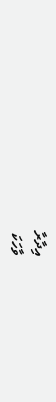އިދާރާ
ވާހަކަ